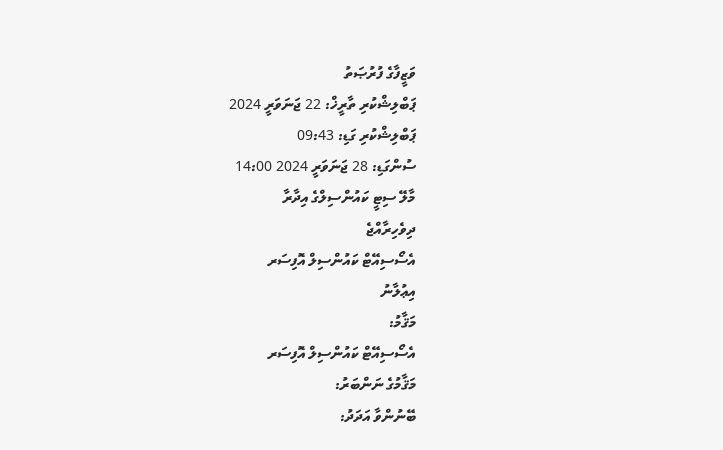ވަޒީފާގެ ފުރުޞަތު
ޕަބްލިޝްކުރި ތާރީޚް: 22 ޖަނަވަރީ 2024
ޕަބްލިޝްކުރި ގަޑި: 09:43
ސުންގަޑި: 28 ޖަނަވަރީ 2024 14:00
މާލޭ ސިޓީ ކައުންސިލްގެ އިދާރާ
ދިވެހިރާއްޖެ
އެސޯސިއޭޓް ކައުންސިލް އޮފިސަރ
އިޢުލާނު
މަޤާމު:
އެސޯސިއޭޓް ކައުންސިލް އޮފިސަރ
މަޤާމުގެ ނަންބަރު:
ބޭނުންވާ އަދަދު: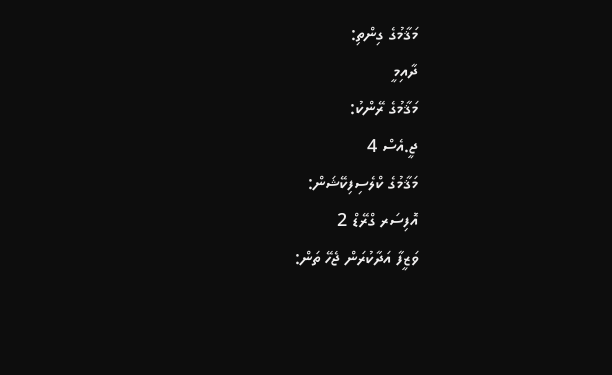މަޤާމުގެ ގިންތި:
ދާއިމީ
މަޤާމުގެ ރޭންކު:
ޖީ.އެސް 4
މަޤާމުގެ ކްލެސިފިކޭޝަން:
އޮފިސަރ ގްރޭޑް 2
ވަޒީފާ އަދާކުރަން ޖެހޭ ތަން: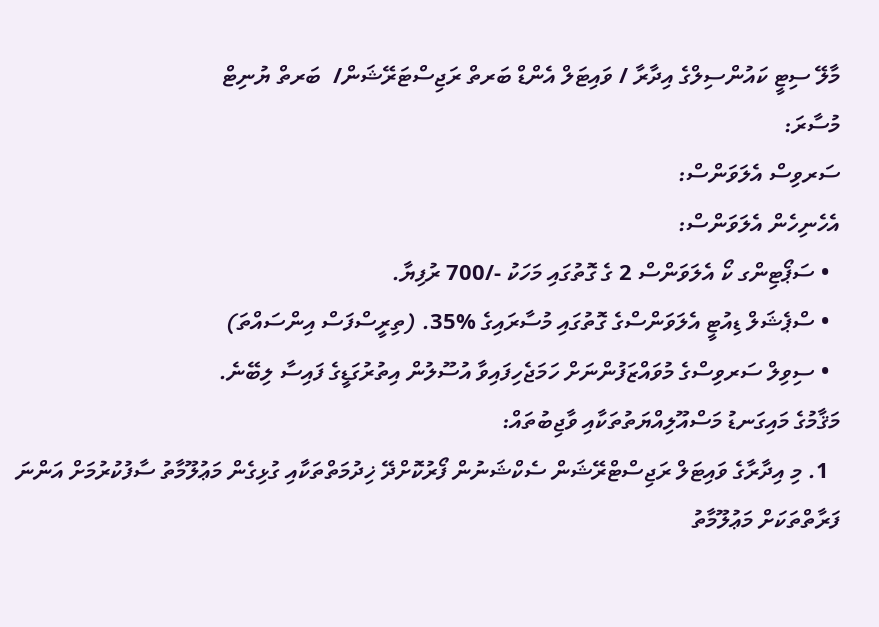މާލޭ ސިޓީ ކައުންސިލްގެ އިދާރާ / ވައިޓަލް އެންޑް ބަރތް ރަޖިސްޓަރޭޝަން/  ބަރތް ޔުނިޓް
މުސާރަ:
ސަރވިސް އެލަވަންސް:
އެހެނިހެން އެލަވަންސް:
  • ސަޕޯޓިންގ ކޯ އެލަވަންސް 2 ގެ ގޮތުގައި މަހަކު -/700 ރުފިޔާ.
  • ސްޕެޝަލް ޑިއުޓީ އެލަވަންސްގެ ގޮތުގައި މުސާރައިގެ %35. (ތިރީސްފަސް އިންސައްތަ)
  • ސިވިލް ސަރވިސްގެ މުވައްޒަފުންނަށް ހަމަޖެހިފައިވާ އުސޫލުން އިތުރުގަޑީގެ ފައިސާ ލިބޭނެ.
މަޤާމުގެ މައިގަނޑު މަސްއޫލިއްޔަތުތަކާއި ވާޖިބުތައް:
  1. މި އިދާރާގެ ވައިޓަލް ރަޖިސްޓްރޭޝަން ސެކްޝަނުން ފޯރުކޮށްދޭ ޚިދުމަތްތަކާއި ގުޅިގެން މަޢުލޫމާތު ސާފުކުރުމަށް އަންނަ ފަރާތްތަކަށް މަޢުލޫމާތު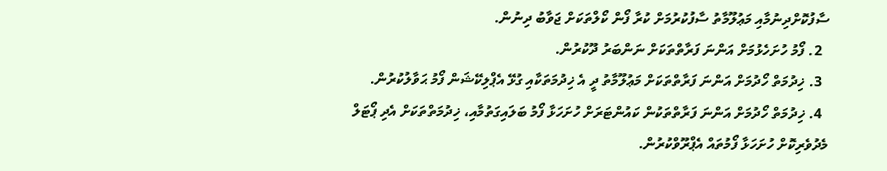ސާފުކޮށްދިނުމާއި މަޢުލޫމާތު ސާފުކުރުމަށް ކުރާ ފޯން ކޯލްތަކަށް ޖަވާބު ދިނުން.
  2. ފޯމު ހުށަހެޅުމަށް އަންނަ ފަރާތްތަކަށް ނަންބަރު ދޫކުރުން.
  3. ޚިދުމަތް ހޯދުމަށް އަންނަ ފަރާތްތަކަށް މަޢުލޫމާތު ދީ އެ ޚިދުމަތަކާއި ގުޅޭ އެޕްލިކޭޝަން ފޯމު ޙަވާލުކުރުން.
  4. ޚިދުމަތް ހޯދުމަށް އަންނަ ފަރާތްތަކުން ކައުންޓަރަށް ހުށަހަޅާ ފޯމު ބަލައިގަތުމާއި، ޚިދުމަތްތަކަށް އެދި ޕޯޓަލް މެދުވެރިކޮށް ހުށަހަޅާ ފޯމުތައް އެޕްރޫވްކުރުން.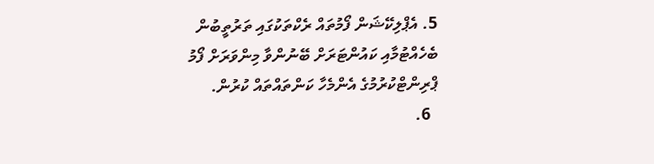5. އެޕްލިކޭޝަން ފޯމުތައް ރެކްތަކުގައި ތަރުތީބުން ބެހެއްޓުމާއި ކައުންޓަރަށް ބޭނުންވާ މިންވަރަށް ފޯމު ޕްރިންޓްކުރުމުގެ އެންމެހާ ކަންތައްތައް ކުރުން.
  6.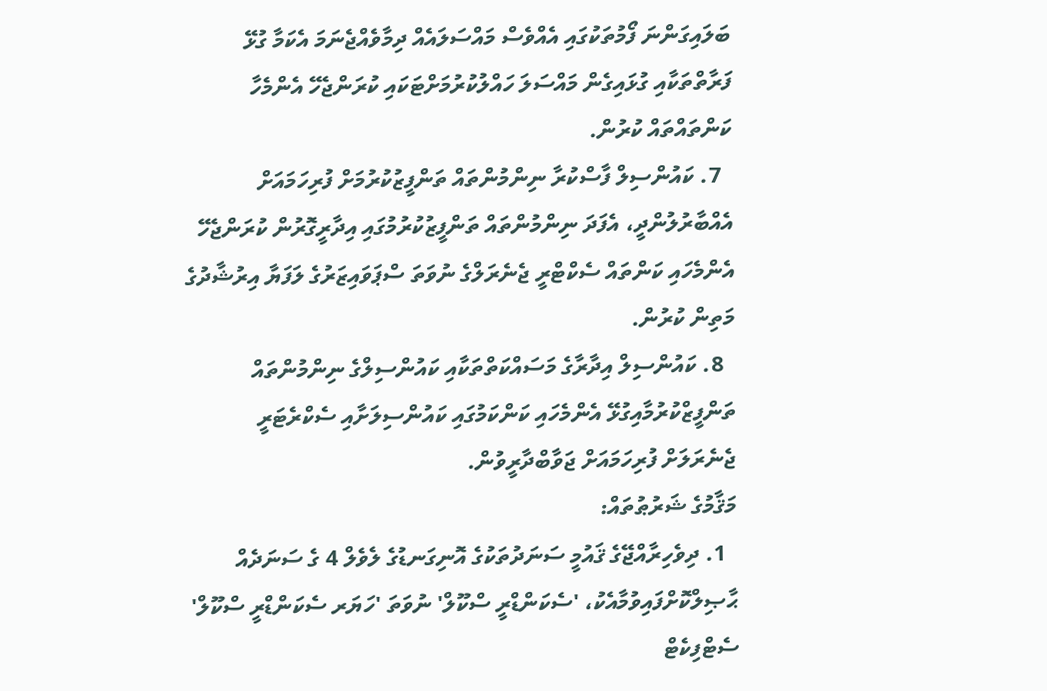ބަލައިގަންނަ ފޯމުތަކުގައި އެއްވެސް މައްސަލައެއް ދިމާވެއްޖެނަމަ އެކަމާ ގުޅޭ ފަރާތްތަކާއި ގުޅައިގެން މައްސަލަ ހައްލުކުރުމަށްޓަކައި ކުރަންޖެހޭ އެންމެހާ ކަންތައްތައް ކުރުން.
  7. ކައުންސިލް ފާސްކުރާ ނިންމުންތައް ތަންފީޒުކުރުމަށް ފުރިހަމައަށް އެއްބާރުލުންދީ، އެފަދަ ނިންމުންތައް ތަންފީޒުކުރުމުގައި އިދާރީގޮރުން ކުރަންޖެހޭ އެންމެހައި ކަންތައް ސެކްޓްރީ ޖެނެރަލްގެ ނުވަތަ ސްޕަވައިޒަރުގެ ލަފަޔާ އިރުޝާދުގެ މަތިން ކުރުން.
  8. ކައުންސިލް އިދާރާގެ މަސައްކަތްތަކާއި ކައުންސިލްގެ ނިންމުންތައް ތަންފީޒްކުރުމާއިގުޅޭ އެންމެހައި ކަންކަމުގައި ކައުންސިލަށާއި ސެކްރެޓަރީ ޖެނެރަލަށް ފުރިހަމައަށް ޖަވާބްދާރީވުން.
މަޤާމުގެ ޝަރުޠުތައް:
  1. ދިވެހިރާއްޖޭގެ ޤައުމީ ސަނަދުތަކުގެ އޮނިގަނޑުގެ ލެވެލް 4 ގެ ސަނަދެއް ޙާޞިލްކޮށްފައިވުމާއެކު، 'ސެކަންޑްރީ ސްކޫލް' ނުވަތަ 'ހަޔަރ ސެކަންޑްރީ ސްކޫލް' ސެޓްފިކެޓް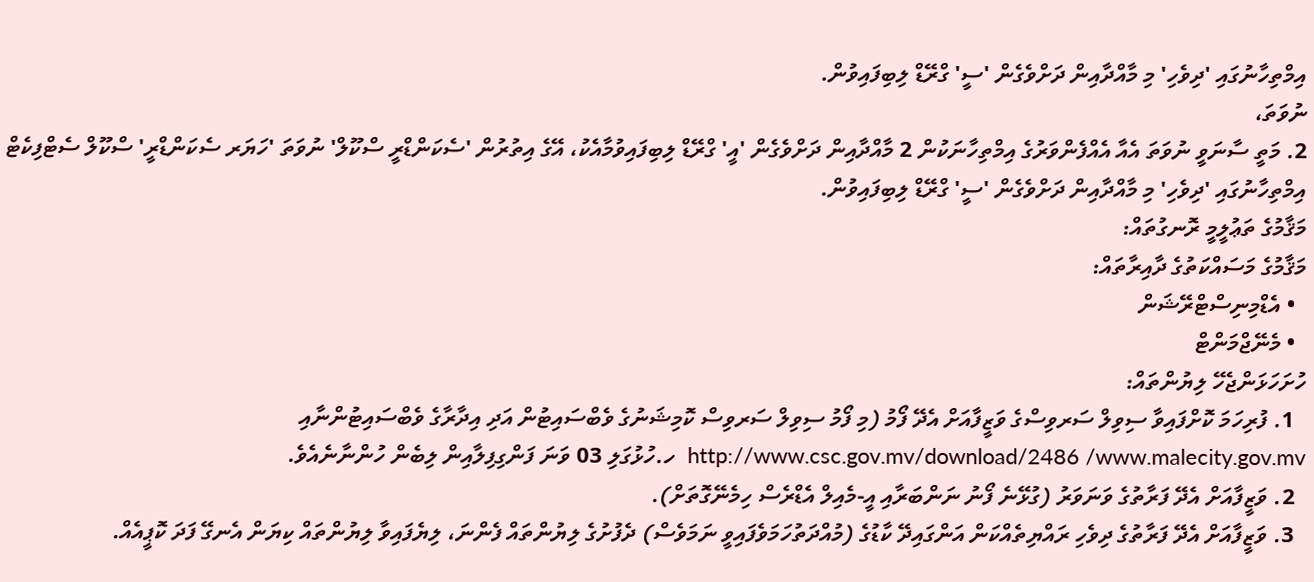އިމްތިހާނުގައި 'ދިވެހި' މި މާއްދާއިން ދަށްވެގެން 'ސީ' ގްރޭޑް ލިބިފައިވުން.
ނުވަތަ،
2. މަތީ ސާނަވީ ނުވަތަ އެއާ އެއްފެންވަރުގެ އިމްތިހާނަކުން 2 މާއްދާއިން ދަށްވެގެން 'އީ' ގްރޭޑް ލިބިފައިވުމާއެކު، އޭގެ އިތުރުން 'ސެކަންޑްރީ ސްކޫލް' ނުވަތަ 'ހަޔަރ ސެކަންޑްރީ' ސްކޫލް ސެޓްފިކެޓް އިމްތިހާނުގައި 'ދިވެހި' މި މާއްދާއިން ދަށްވެގެން 'ސީ' ގްރޭޑް ލިބިފައިވުން.
މަޤާމުގެ ތަޢުލީމީ ރޮނގުތައް:
މަޤާމުގެ މަސައްކަތުގެ ދާއިރާތައް:
  • އެޑްމިނިސްޓްރޭޝަން
  • މެނޭޖްމަންޓް
ހުށަހަޅަންޖެހޭ ލިޔުންތައް:
  1. ފުރިހަމަ ކޮށްފައިވާ ސިވިލް ސަރވިސްގެ ވަޒީފާއަށް އެދޭ ފޯމު (މި ފޯމު ސިވިލް ސަރވިސް ކޮމިޝަނުގެ ވެބްސައިޓުން އަދި އިދާރާގެ ވެބްސައިޓުންނާއި http://www.csc.gov.mv/download/2486 /www.malecity.gov.mv  ހ.ހުޅުގަލި 03 ވަނަ ފަންގިފިލާއިން ލިބެން ހުންނާނެއެވެ.
  2. ވަޒީފާއަށް އެދޭ ފަރާތުގެ ވަނަވަރު (ގުޅޭނެ ފޯނު ނަންބަރާއި އީ-މެއިލް އެޑްރެސް ހިމެނޭގޮތަށް).
  3. ވަޒީފާއަށް އެދޭ ފަރާތުގެ ދިވެހި ރައްޔިތެއްކަން އަންގައިދޭ ކާޑުގެ (މުއްދަތުހަމަވެފައިވީ ނަމަވެސް) ދެފުށުގެ ލިޔުންތައް ފެންނަ، ލިޔެފައިވާ ލިޔުންތައް ކިޔަން އެނގޭ ފަދަ ކޮޕީއެއް.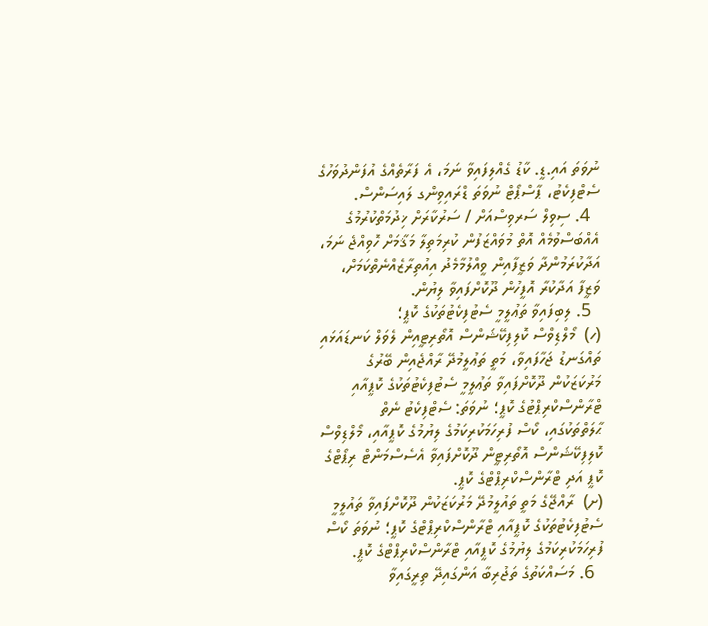ނުވަތަ އައި.ޑީ. ކާޑު ގެއްލިފައިވާ ނަމަ، އެ ފަރާތެއްގެ އުފަންދުވަހުގެ ސެޓްފިކެޓު، ޕާސްޕޯޓް ނުވަތަ ޑްރައިވިންގ ލައިސަންސް.
  4. ސިވިލް ސަރވިސްއަށް / ސަރުކާރަށް ޚިދުމަތްކުރުމުގެ އެއްބަސްވުމެއް އޮތް މުވައްޒަފުން ކުރިމަތިލާ މަޤާމަށް ހޮވިއްޖެ ނަމަ، އަދާކުރަމުންދާ ވަޒީފާއިން ވީއްލުމާމެދު އިއުތިރާޒެއްނެތްކަމަށް، ވަޒީފާ އަދާކުރާ އޮފީހުން ދޫކޮށްފައިވާ ލިޔުން.
  5. ލިބިފައިވާ ތަޢުލީމީ ސެޓުފިކެޓުތަކުގެ ކޮޕީ؛
(ހ)  މޯލްޑިވްސް ކޮލިފިކޭޝަންސް އޮތޯރިޓީއިން ލެވަލް ކަނޑައަޅައި ތައްގަނޑު ޖަހާފައިވާ، މަތީ ތަޢުލީމުދޭ ރާއްޖެއިން ބޭރުގެ މަރުކަޒަކުން ދޫކޮށްފައިވާ ތަޢުލީމީ ސެޓުފިކެޓުތަކުގެ ކޮޕީއާއި ޓްރާންސްކްރިޕްޓުގެ ކޮޕީ؛ ނުވަތަ: ސެޓްފިކެޓު ނެތް ޙާލަތްތަކުގައި، ކޯސް ފުރިހަމަކުރިކަމުގެ ލިޔުމުގެ ކޮޕީއާއި، މޯލްޑިވްސް ކޮލިފިކޭޝަންސް އޮތޯރިޓީން ދޫކޮށްފައިވާ އެސެސްމަންޓް ރިޕޯޓްގެ ކޮޕީ އަދި ޓްރާންސްކްރިޕްޓްގެ ކޮޕީ.
(ށ)  ރާއްޖޭގެ މަތީ ތައުލީމުދޭ މަރުކަޒަކުން ދޫކޮށްފައިވާ ތައުލީމީ ސެޓުފިކެޓުތަކުގެ ކޮޕީއާއި ޓްރާންސްކްރިޕްޓްގެ ކޮޕީ؛ ނުވަތަ ކޯސް ފުރިހަމަކުރިކަމުގެ ލިޔުމުގެ ކޮޕީއާއި ޓްރާންސްކްރިޕްޓްގެ ކޮޕީ.
  6. މަސައްކަތުގެ ތަޖުރިބާ އަންގައިދޭ ތިރީގައިވާ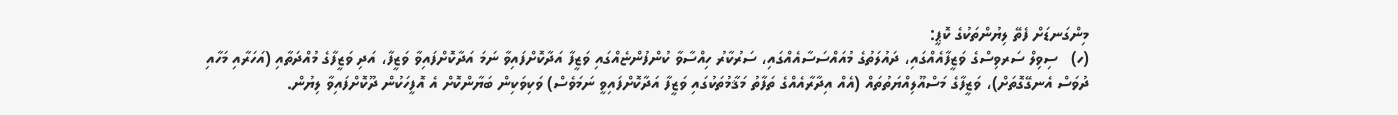މިންގަނޑަށް ފެތޭ ލިޔުންތަކުގެ ކޮޕީ:
(ހ)   ސިވިލް ސަރވިސްގެ ވަޒީފާއެއްގައި، ދައުލަތުގެ މުއައްސަސާއެއްގައި، ސަރުކާރު ހިއްސާވާ ކުންފުންޏެއްގައި ވަޒީފާ އަދާކޮށްފައިވާ ނަމަ އަދާކޮށްފައިވާ ވަޒީފާ، އަދި ވަޒީފާގެ މުއްދަތާއި (އަހަރާއި މަހާއި ދުވަސް އެނގޭގޮތަށް)، ވަޒީފާގެ މަސްއޫލިއްޔަތުތައް (އެއް އިދާރާއެއްގެ ތަފާތު މަޤާމުތަކުގައި ވަޒީފާ އަދާކޮށްފައިވީ ނަމަވެސް) ވަކިވަކިން ބަޔާންކޮށް އެ އޮފީހަކުން ދޫކޮށްފައިވާ ލިޔުން.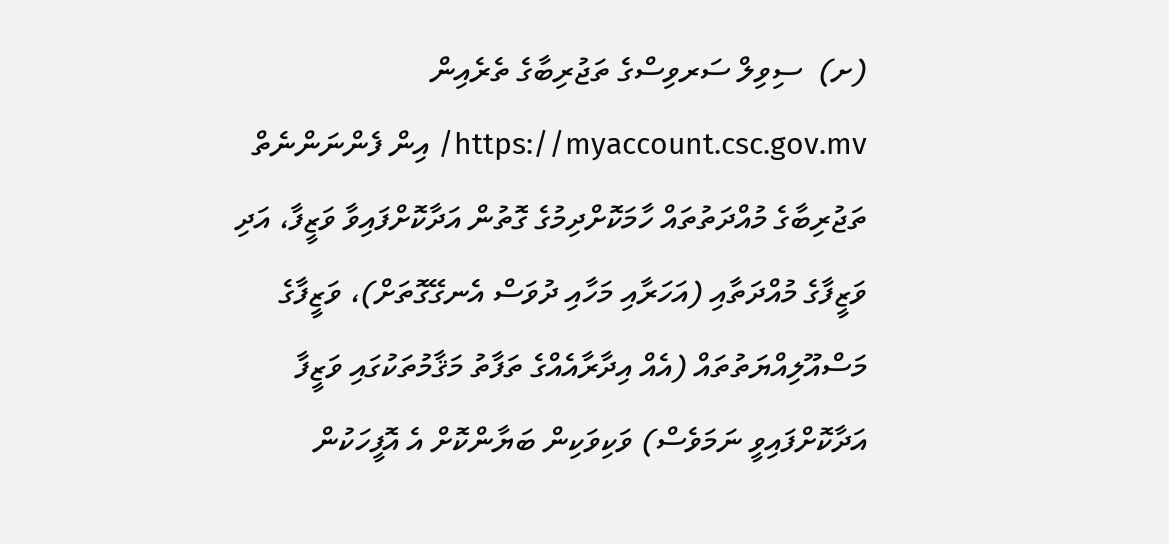(ށ)  ސިވިލް ސަރވިސްގެ ތަޖުރިބާގެ ތެރެއިން https://myaccount.csc.gov.mv/ އިން ފެންނަންނެތް ތަޖުރިބާގެ މުއްދަތުތައް ހާމަކޮށްދިމުގެ ގޮތުން އަދާކޮށްފައިވާ ވަޒީފާ، އަދި ވަޒީފާގެ މުއްދަތާއި (އަހަރާއި މަހާއި ދުވަސް އެނގޭގޮތަށް)، ވަޒީފާގެ މަސްއޫލިއްޔަތުތައް (އެއް އިދާރާއެއްގެ ތަފާތު މަޤާމުތަކުގައި ވަޒީފާ އަދާކޮށްފައިވީ ނަމަވެސް) ވަކިވަކިން ބަޔާންކޮށް އެ އޮފީހަކުން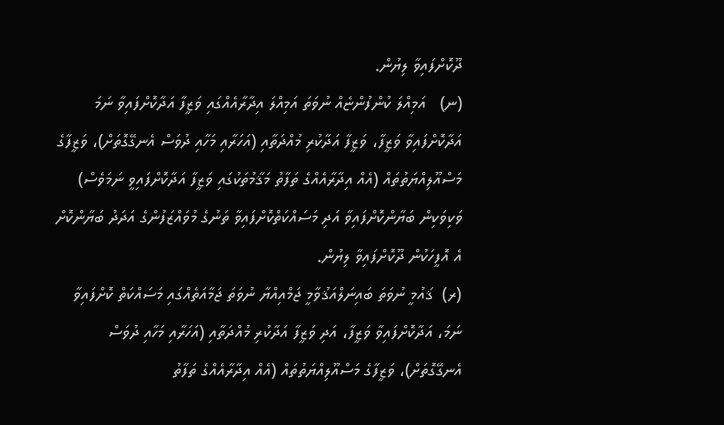ދޫކޮށްފައިވާ ލިޔުން.
(ނ)   އަމިއްލަ ކުންފުންޏެއް ނުވަތަ އަމިއްލަ އިދާރާއެއްގައި ވަޒީފާ އަދާކޮށްފައިވާ ނަމަ އަދާކޮށްފައިވާ ވަޒީފާ، ވަޒީފާ އަދާކުރި މުއްދަތާއި (އަހަރާއި މަހާއި ދުވަސް އެނގޭގޮތަށް)، ވަޒީފާގެ މަސްއޫލިއްޔަތުތައް (އެއް އިދާރާއެއްގެ ތަފާތު މަޤާމުތަކުގައި ވަޒީފާ އަދާކޮށްފައިވީ ނަމަވެސް) ވަކިވަކިން ބަޔާންކޮށްފައިވާ އަދި މަސައްކަތްކޮށްފައިވާ ތަނުގެ މުވައްޒަފުންގެ އަދަދު ބަޔާންކޮށް އެ އޮފީހަކުން ދޫކޮށްފައިވާ ލިޔުން.
(ރ)  ޤައުމީ ނުވަތަ ބައިނަލްއަޤުވާމީ ޖަމްއިއްޔާ ނުވަތަ ޖަމާއަތެއްގައި މަސައްކަތް ކޮށްފައިވާ ނަމަ، އަދާކޮށްފައިވާ ވަޒީފާ، އަދި ވަޒީފާ އަދާކުރި މުއްދަތާއި (އަހަރާއި މަހާއި ދުވަސް އެނގޭގޮތަށް)، ވަޒީފާގެ މަސްއޫލިއްޔަތުތައް (އެއް އިދާރާއެއްގެ ތަފާތު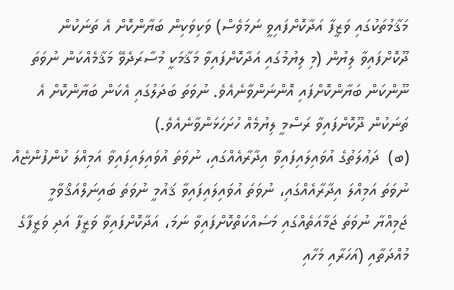މަޤާމުތަކުގައި ވަޒީފާ އަދާކޮށްފައިވީ ނަމަވެސް) ވަކިވަކިން ބަޔާންކޮށް އެ ތަނަކުން ދޫކޮށްފައިވާ ލިޔުން (މި ލިޔުމުގައި އަދާކޮށްފައިވާ މަޤާމަކީ މުސާރަދެވޭ މަޤާމެއްކަން ނުވަތަ ނޫންކަން ބަޔާންކޮށްފައި އޮންނަންވާނެއެވެ. ނުވަތަ ބަދަލުގައި އެކަން ބަޔާންކޮށް އެ ތަނަކުން ދޫކޮށްފައިވާ ރަސްމީ ލިޔުމެއް ހުށަހަޅަންވާނެއެވެ.)
(ބ)  ދަޢުލަތުގެ އުވައިލައިފައިވާ އިދާރާއެއްގައި، ނުވަތަ އުވައިލައިފައިވާ އަމިއްލަ ކުންފުންޏެއް ނުވަތަ އަމިއްލަ އިދާރާއެއްގައި، ނުވަތަ އުވައިލައިފައިވާ ޤައުމީ ނުވަތަ ބައިނަލްއަޤްވާމީ ޖަމިއްޔާ ނުވަތަ ޖަމާއަތެއްގައި މަސައްކަތްކޮށްފައިވާ ނަމަ، އަދާކޮށްފައިވާ ވަޒީފާ އަދި ވަޒީފާގެ މުއްދަތާއި (އަހަރާއި މަހާއި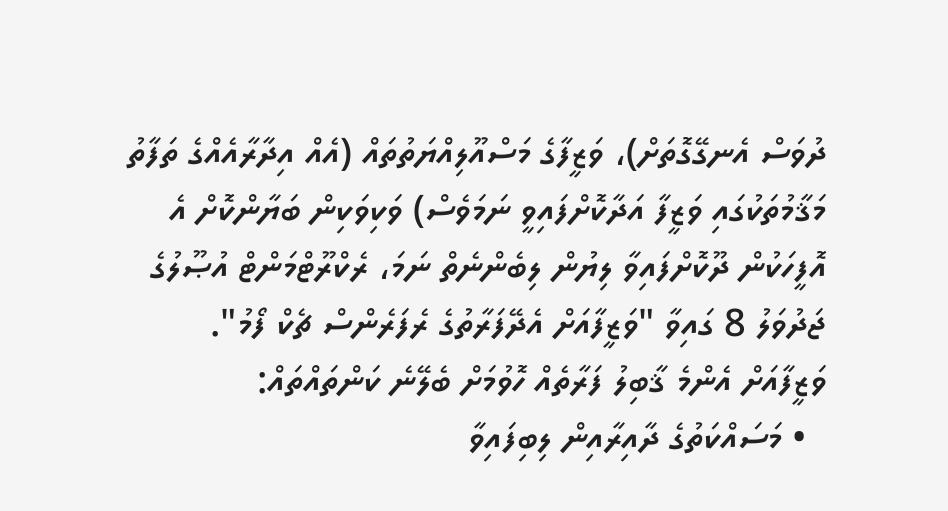ދުވަސް އެނގޭގޮތަށް)، ވަޒީފާގެ މަސްއޫލިއްޔަތުތައް (އެއް އިދާރާއެއްގެ ތަފާތު މަޤާމުތަކުގައި ވަޒީފާ އަދާކޮށްފައިވީ ނަމަވެސް) ވަކިވަކިން ބަޔާންކޮށް އެ އޮފީހަކުން ދޫކޮށްފައިވާ ލިޔުން ލިބެންނެތް ނަމަ، ރެކްރޫޓްމަންޓް އުޞޫލުގެ ޖަދުވަލު 8 ގައިވާ "ވަޒީފާއަށް އެދޭފަރާތުގެ ރެފަރެންސް ޗެކް ފޯމު".
ވަޒީފާއަށް އެންމެ ޤާބިލު ފަރާތެއް ހޮވުމަށް ބެލޭނެ ކަންތައްތައް:
  • މަސައްކަތުގެ ދާއިރާއިން ލިބިފައިވާ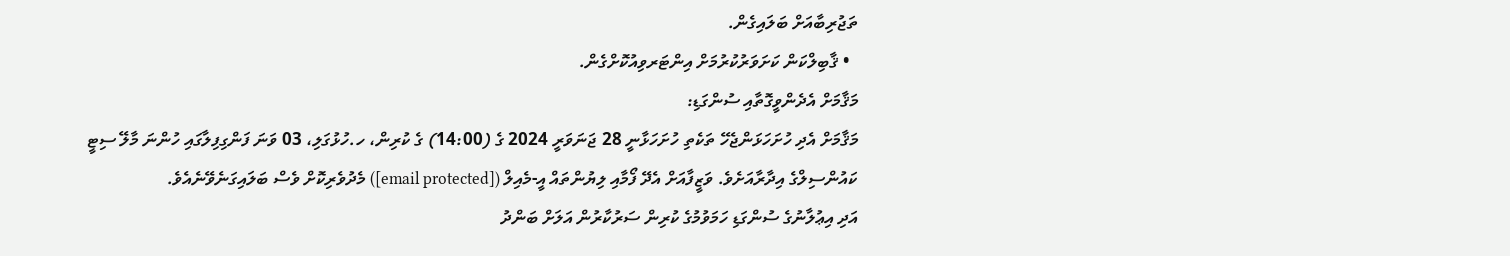ތަޖުރިބާއަށް ބަލައިގެން.
  • ޤާބިލްކަން ކަށަވަރުކުރުމަށް އިންޓަރވިއުކޮށްގެން.
މަޤާމަށް އެދެންވީގޮތާއި ސުންގަޑި:
މަޤާމަށް އެދި ހުށަހަޅަންޖެހޭ ތަކެތި ހުށަހަޅާނީ 28 ޖަނަވަރީ 2024 ގެ (14:00) ގެ ކުރިން، ހ.ހުޅުގަލި، 03 ވަނަ ފަންގިފިލާގައި ހުންނަ މާލޭ ސިޓީ ކައުންސިލްގެ އިދާރާއަށެވެ. ވަޒީފާއަށް އެދޭ ފޯމާއި ލިޔުންތައް އީ-މެއިލް ([email protected]) މެދުވެރިކޮށް ވެސް ބަލައިގަނެވޭނެއެވެ.
އަދި އިޢުލާނުގެ ސުންގަޑި ހަމަވުމުގެ ކުރިން ސަރުކާރުން އަލަށް ބަންދު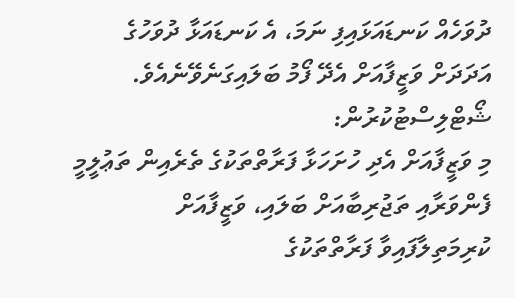ދުވަހެއް ކަނޑައަޅައިފި ނަމަ، އެ ކަނޑައަޅާ ދުވަހުގެ އަދަދަށް ވަޒީފާއަށް އެދޭ ފޯމު ބަލައިގަނެވޭނެއެވެ.
ޝޯޓްލިސްޓުކުރުން:
މި ވަޒީފާއަށް އެދި ހުށަހަޅާ ފަރާތްތަކުގެ ތެރެއިން ތަޢުލީމީ ފެންވަރާއި ތަޖުރިބާއަށް ބަލައި، ވަޒީފާއަށް ކުރިމަތިލާފައިވާ ފަރާތްތަކުގެ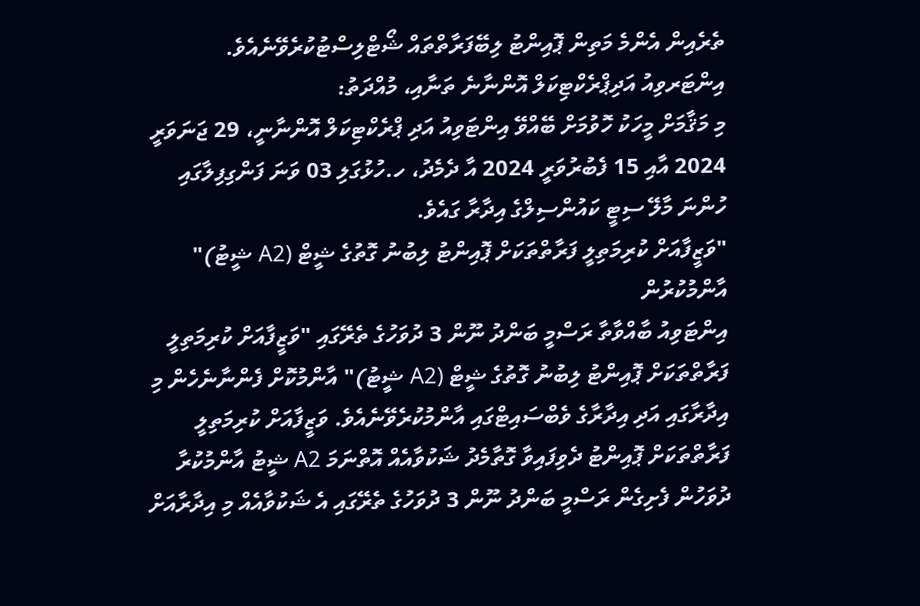ތެރެއިން އެންމެ މަތިން ޕޮއިންޓު ލިބޭފަރާތްތައް ޝޯޓްލިސްޓުކުރެވޭނެއެވެ.
އިންޓަރވިއު އަދިޕްރެކްޓިކަލް އޮންނާނެ ތަނާއި، މުއްދަތު:
މި މަޤާމަށް މީހަކު ހޮވުމަށް ބޭއްވޭ އިންޓަވިއު އަދި ޕްރެކްޓިކަލް އޮންނާނީ، 29 ޖަނަވަރީ 2024 އާއި 15 ފެބުރުވަރީ 2024 އާ ދެމެދު، ހ.ހުޅުގަލި 03 ވަނަ ފަންގިފިލާގައި ހުންނަ މާލޭ ސިޓީ ކައުންސިލްގެ އިދާރާ ގައެވެ.
"ވަޒީފާއަށް ކުރިމަތިލީ ފަރާތްތަކަށް ޕޮއިންޓު ލިބުނު ގޮތުގެ ޝީޓް (A2 ޝީޓު)" އާންމުކުރުން
އިންޓަވިއު ބާއްވާތާ ރަސްމީ ބަންދު ނޫން 3 ދުވަހުގެ ތެރޭގައި "ވަޒީފާއަށް ކުރިމަތިލީ ފަރާތްތަކަށް ޕޮއިންޓު ލިބުނު ގޮތުގެ ޝީޓް (A2 ޝީޓު)" އާންމުކޮށް ފެންނާނެހެން މި އިދާރާގައި އަދި އިދާރާގެ ވެބްސައިޓްގައި އާންމުކުރެވޭނެއެވެ. ވަޒީފާއަށް ކުރިމަތިލީ ފަރާތްތަކަށް ޕޮއިންޓު ދެވިފައިވާ ގޮތާމެދު ޝަކުވާއެއް އޮތްނަމަ A2 ޝީޓު އާންމުކުރާ ދުވަހުން ފެށިގެން ރަސްމީ ބަންދު ނޫން 3 ދުވަހުގެ ތެރޭގައި އެ ޝަކުވާއެއް މި އިދާރާއަށް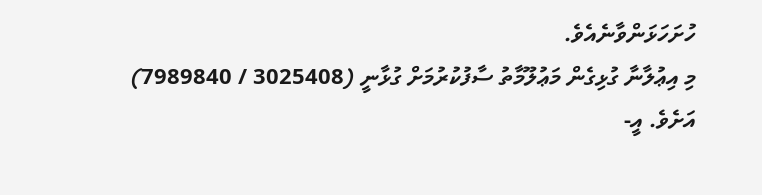ހުށަހަޅަންވާނެއެވެ.
މި އިޢުލާނާ ގުޅިގެން މަޢުލޫމާތު ސާފުކުރުމަށް ގުޅާނީ (3025408 / 7989840) އަށެވެ. އީ-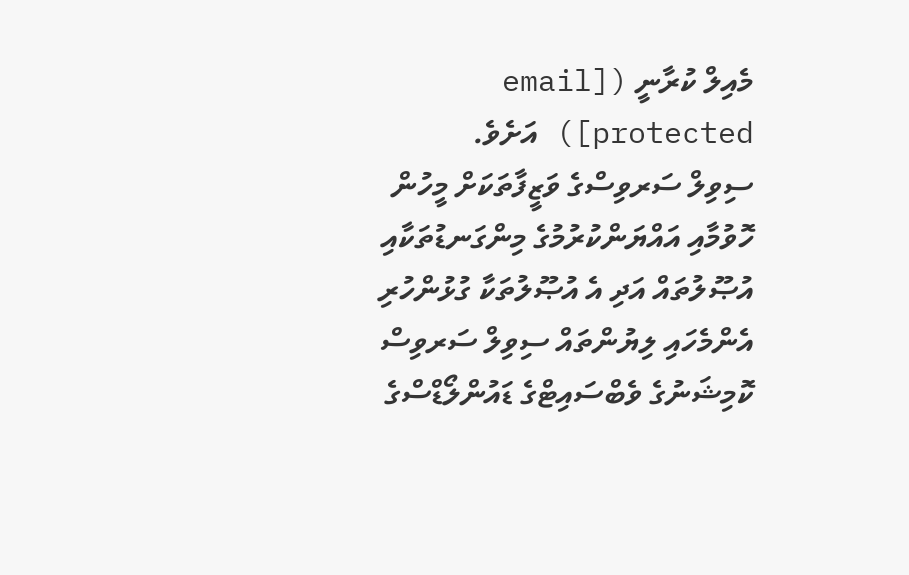މެއިލް ކުރާނީ ([email protected]) އަށެވެ.
ސިވިލް ސަރވިސްގެ ވަޒީފާތަކަށް މީހުން ހޮވުމާއި އައްޔަންކުރުމުގެ މިންގަނޑުތަކާއި އުޞޫލުތައް އަދި އެ އުޞޫލުތަކާ ގުޅުންހުރި އެންމެހައި ލިޔުންތައް ސިވިލް ސަރވިސް ކޮމިޝަނުގެ ވެބްސައިޓްގެ ޑައުންލޯޑްސްގެ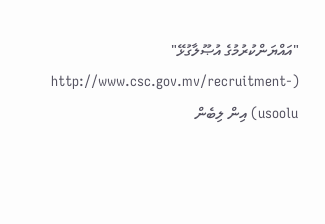"އައްޔަންކުރުމުގެ އުޞޫލާގުޅޭ" (http://www.csc.gov.mv/recruitment-usoolu) އިން ލިބެން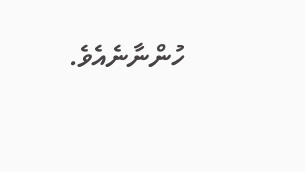ހުންނާނެއެވެ.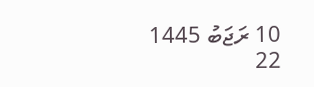10 ރަޖަބު 1445
22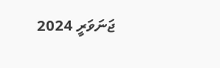ޖަނަވަރީ 2024